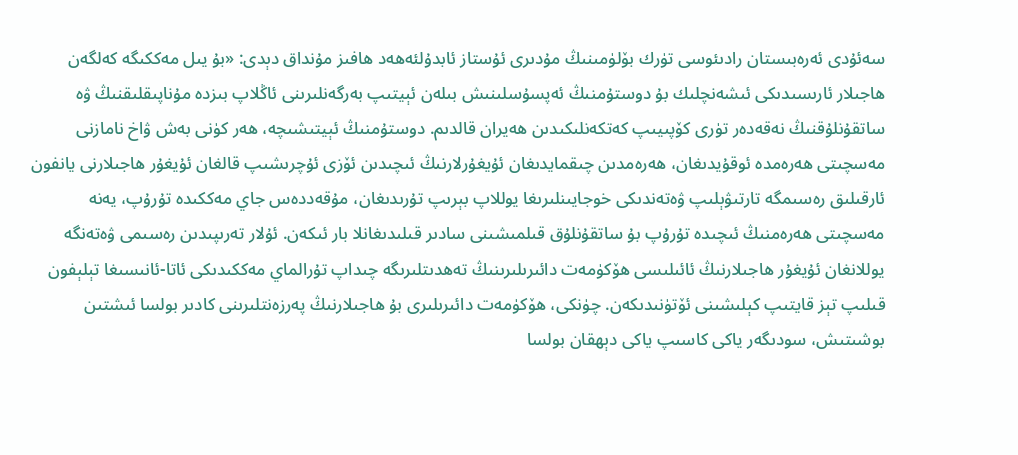سەئۇدى ئەرەبىستان رادىئوسى تۈرك بۆلۈمىنىڭ مۇدىرى ئۇستاز ئابدۇلئەھەد ھافىز مۇنداق دېدى: «بۇ يىل مەككىگە كەلگەن ھاجىلار ئارىسىدىكى ئىشەنچلىك بۇ دوستۇمنىڭ ئەپسۇسلىنىش بىلەن ئېيتىپ بەرگەنلىرىنى ئاڭلاپ بىزدە مۇناپىقلىقنىڭ ۋە ساتقۇنلۇقنىڭ نەقەدەر تۈرى كۆپىيىپ كەتكەنلىكىدىن ھەيران قالدىم. دوستۇمنىڭ ئېيتىشىچە، ھەر كۈنى بەش ۋاخ نامازنى مەسچىتى ھەرەمدە ئوقۇيدىغان، ھەرەمدىن چىقمايدىغان ئۇيغۇرلارنىڭ ئىچىدىن ئۆزى ئۇچرىشىپ قالغان ئۇيغۇر ھاجىلارنى يانفون ئارقىلىق رەسىمگە تارتىۋېلىپ ۋەتەندىكى خوجايىنلىرىغا يوللاپ بېرىپ تۇرىدىغان، مۇقەددەس جاي مەككىدە تۇرۇپ، يەنە مەسچىتى ھەرەمنىڭ ئىچىدە تۇرۇپ بۇ ساتقۇنلۇق قىلمىشىنى سادىر قىلىدىغانلا بار ئىكەن. ئۇلار تەرىپىدىن رەسىمى ۋەتەنگە يوللانغان ئۇيغۇر ھاجىلارنىڭ ئائىلىسى ھۆكۈمەت دائىرىلىرىنىڭ تەھدىتلىرىگە چىداپ تۇرالماي مەككىدىكى ئاتا-ئانىسىغا تېلېفون قىلىپ تېز قايتىپ كېلىشىنى ئۆتۈنىدىكەن. چۈنكى، ھۆكۈمەت دائىرىلىرى بۇ ھاجىلارنىڭ پەرزەنتلىرىنى كادىر بولسا ئىشتىن بوشىتىش، سودىگەر ياكى كاسىپ ياكى دېھقان بولسا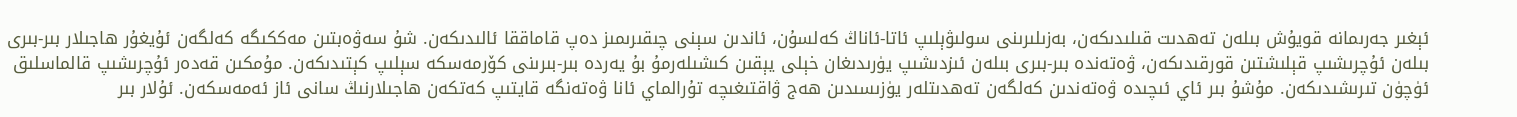ئېغىر جەرىمانە قويۇش بىلەن تەھدىت قىلىدىكەن، بەزىلىرىنى سولىۋېلىپ ئاتا-ئاناڭ كەلسۇن، ئاندىن سېنى چىقىرىمىز دەپ قاماققا ئالىدىكەن. شۇ سەۋەبتىن مەككىگە كەلگەن ئۇيغۇر ھاجىلار بىر-بىرى بىلەن ئۇچرىشىپ قېلىشتىن قورقىدىكەن، ۋەتەندە بىر-بىرى بىلەن ئىزدىشىپ يۈرىدىغان خېلى يېقىن كىشىلەرمۇ بۇ يەردە بىر-بىرىنى كۆرمەسكە سېلىپ كېتىدىكەن. مۇمكىن قەدەر ئۇچرىشىپ قالماسلىق ئۈچۈن تىرىشىدىكەن. مۇشۇ بىر ئاي ئىچىدە ۋەتەندىن كەلگەن تەھدىتلەر يۈزىسىدىن ھەج ۋاقتىغىچە تۇرالماي ئانا ۋەتەنگە قايتىپ كەتكەن ھاجىلارنىڭ سانى ئاز ئەمەسكەن. ئۇلار بىر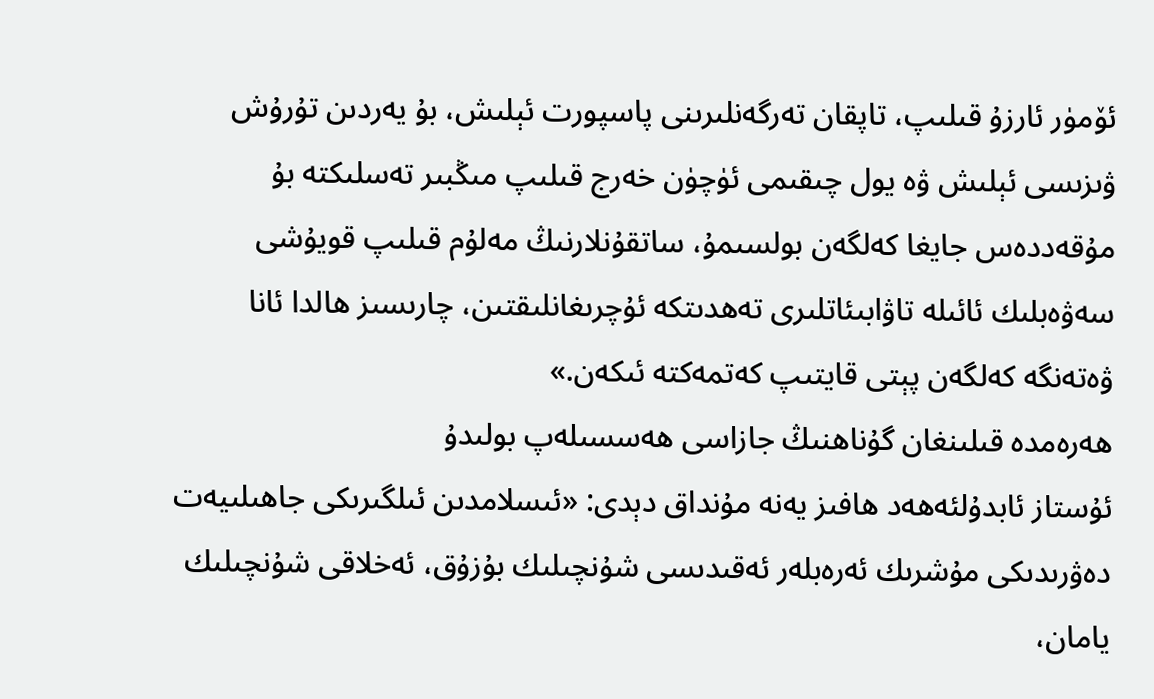ئۆمۈر ئارزۇ قىلىپ، تاپقان تەرگەنلىرىنى پاسپورت ئېلىش، بۇ يەردىن تۇرۇش ۋىزىسى ئېلىش ۋە يول چىقىمى ئۈچۈن خەرج قىلىپ مىڭبىر تەسلىكتە بۇ مۇقەددەس جايغا كەلگەن بولسىمۇ، ساتقۇنلارنىڭ مەلۇم قىلىپ قويۇشى سەۋەبلىك ئائىلە تاۋابىئاتلىرى تەھدىتكە ئۇچرىغانلىقتىن، چارىسىز ھالدا ئانا ۋەتەنگە كەلگەن پېتى قايتىپ كەتمەكتە ئىكەن.»
ھەرەمدە قىلىنغان گۇناھنىڭ جازاسى ھەسسىلەپ بولىدۇ
ئۇستاز ئابدۇلئەھەد ھافىز يەنە مۇنداق دېدى: «ئىسلامدىن ئىلگىرىكى جاھىلىيەت دەۋرىدىكى مۇشرىك ئەرەبلەر ئەقىدىسى شۇنچىلىك بۇزۇق، ئەخلاقى شۇنچىلىك يامان،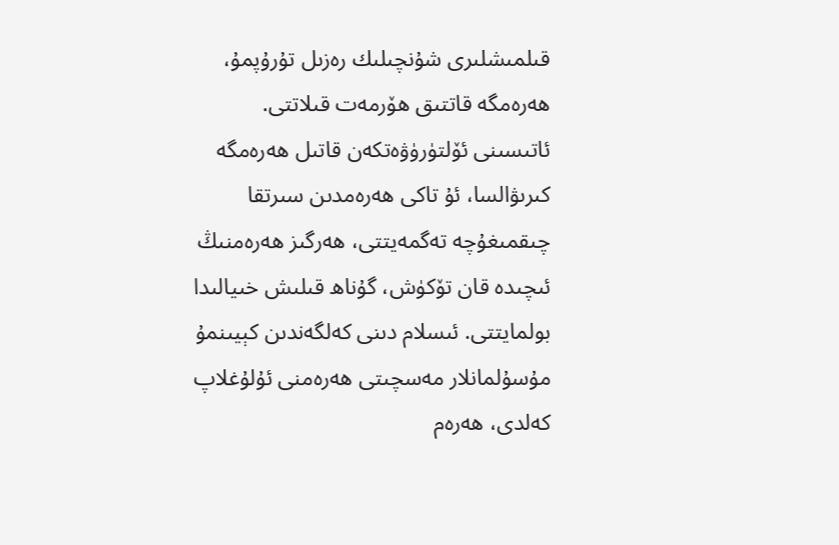قىلمىشلىرى شۇنچىلىك رەزىل تۇرۇپمۇ، ھەرەمگە قاتتىق ھۆرمەت قىلاتتى. ئاتىسىنى ئۆلتۈرۈۋەتكەن قاتىل ھەرەمگە كىرىۋالسا، ئۇ تاكى ھەرەمدىن سىرتقا چىقمىغۇچە تەگمەيتتى، ھەرگىز ھەرەمنىڭ ئىچىدە قان تۆكۈش، گۇناھ قىلىش خىيالىدا بولمايتتى. ئىسلام دىنى كەلگەندىن كېيىنمۇ مۇسۇلمانلار مەسچىتى ھەرەمنى ئۇلۇغلاپ كەلدى، ھەرەم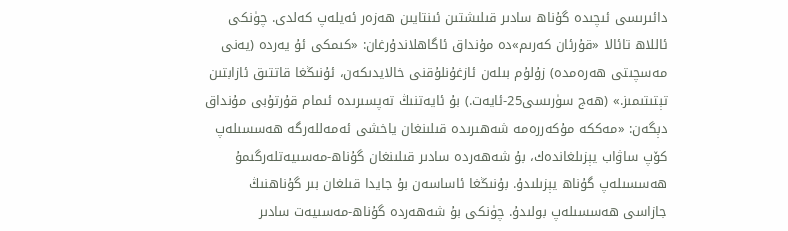دائىرىسى ئىچىدە گۇناھ سادىر قىلىشتىن ئىنتايىن ھەزەر ئەيلەپ كەلدى. چۈنكى ئاللاھ تائالا «قۇرئان كەرىم»دە مۇنداق ئاگاھلاندۇرغان: «كىمكى ئۇ يەردە (يەنى مەسچىتى ھەرەمدە) زۇلۇم بىلەن ئازغۇنلۇقنى خالايدىكەن، ئۇنىڭغا قاتتىق ئازابتىن تېتىتىمىز.» (ھەج سۈرىسى25-ئايەت.) بۇ ئايەتنىڭ تەپسىرىدە ئىمام قۇرتۇبى مۇنداق دېگەن: «مەككە مۇكەررەمە شەھىرىدە قىلىنغان ياخشى ئەمەللەرگە ھەسسىلەپ كۆپ ساۋاب يېزىلغاندەك، بۇ شەھەردە سادىر قىلىنغان گۇناھ-مەسىيەتلەرگىمۇ ھەسسىلەپ گۇناھ يېزىلىدۇ. بۇنىڭغا ئاساسەن بۇ جايدا قىلغان بىر گۇناھنىڭ جازاسى ھەسسىلەپ بولىدۇ. چۈنكى بۇ شەھەردە گۇناھ-مەسىيەت سادىر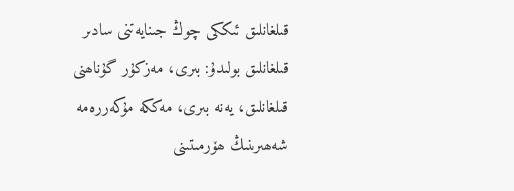قىلغانلىق ئىككى چوڭ جىنايەتنى سادىر قىلغانلىق بولىدۇ: بىرى، مەزكۇر گۇناھنى قىلغانلىق، يەنە بىرى، مەككە مۇكەررەمە شەھىرىنىڭ ھۆرمىتىنى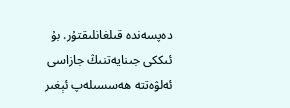دەپسەندە قىلغانلىقتۇر. بۇ ئىككى جىنايەتنىڭ جازاسى ئەلۋەتتە ھەسسىلەپ ئېغىر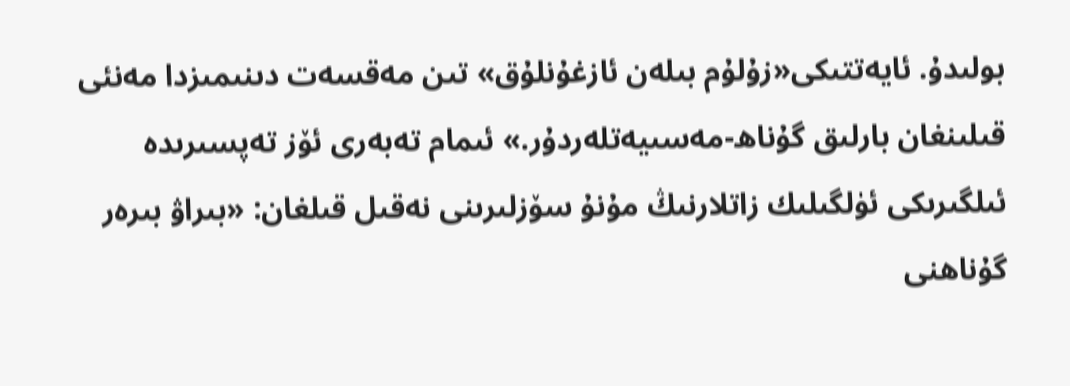بولىدۇ. ئايەتتىكى«زۇلۇم بىلەن ئازغۇنلۇق» تىن مەقسەت دىنىمىزدا مەنئى قىلىنغان بارلىق گۇناھ-مەسىيەتلەردۇر.» ئىمام تەبەرى ئۆز تەپسىرىدە ئىلگىرىكى ئۈلگىلىك زاتلارنىڭ مۇنۇ سۆزلىرىنى نەقىل قىلغان: «بىراۋ بىرەر گۇناھنى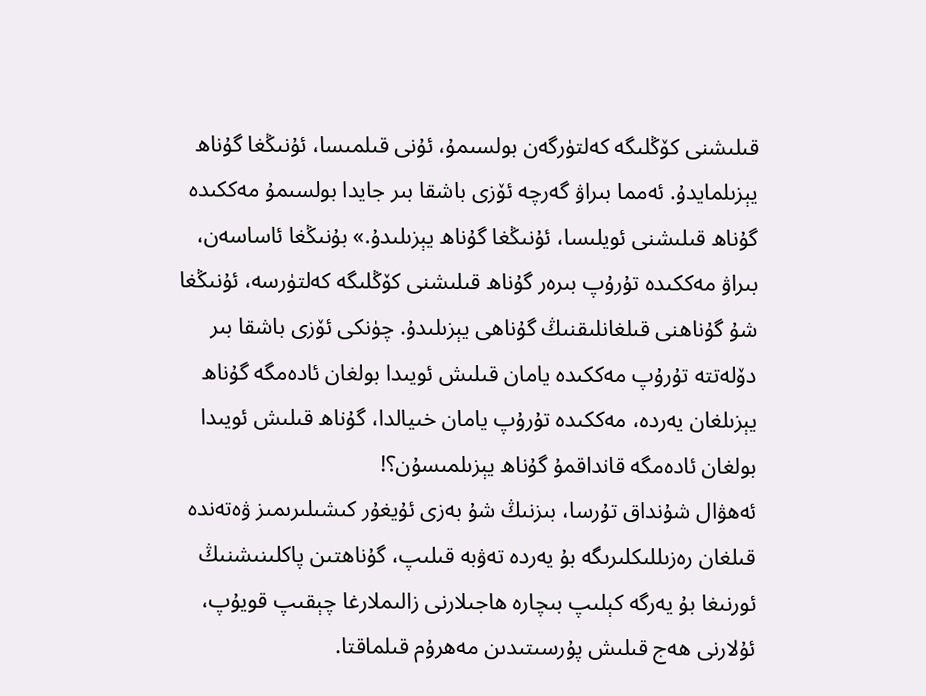قىلىشنى كۆڭلىگە كەلتۈرگەن بولسىمۇ، ئۇنى قىلمىسا، ئۇنىڭغا گۇناھ يېزىلمايدۇ. ئەمما بىراۋ گەرچە ئۆزى باشقا بىر جايدا بولسىمۇ مەككىدە گۇناھ قىلىشنى ئويلىسا، ئۇنىڭغا گۇناھ يېزىلىدۇ.» بۇنىڭغا ئاساسەن، بىراۋ مەككىدە تۇرۇپ بىرەر گۇناھ قىلىشنى كۆڭلىگە كەلتۈرسە، ئۇنىڭغا شۇ گۇناھنى قىلغانلىقنىڭ گۇناھى يېزىلىدۇ. چۈنكى ئۆزى باشقا بىر دۆلەتتە تۇرۇپ مەككىدە يامان قىلىش ئويىدا بولغان ئادەمگە گۇناھ يېزىلغان يەردە، مەككىدە تۇرۇپ يامان خىيالدا، گۇناھ قىلىش ئويىدا بولغان ئادەمگە قانداقمۇ گۇناھ يېزىلمىسۇن؟!
ئەھۋال شۇنداق تۇرسا، بىزنىڭ شۇ بەزى ئۇيغۇر كىشىلىرىمىز ۋەتەندە قىلغان رەزىللىكلىرىگە بۇ يەردە تەۋبە قىلىپ، گۇناھتىن پاكلىنىشنىڭ ئورنىغا بۇ يەرگە كېلىپ بىچارە ھاجىلارنى زالىملارغا چېقىپ قويۇپ، ئۇلارنى ھەج قىلىش پۇرسىتىدىن مەھرۇم قىلماقتا.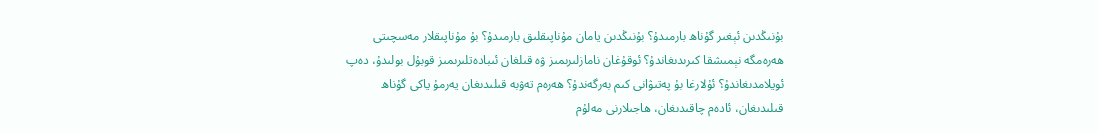بۇنىڭدىن ئېغىر گۇناھ بارمىدۇ؟ بۇنىڭدىن يامان مۇناپىقلىق بارمىدۇ؟ بۇ مۇناپىقلار مەسچىتى ھەرەمگە نېمىشقا كىرىدىغاندۇ؟ ئوقۇغان نامازلىرىمىز ۋە قىلغان ئىبادەتلىرىمىز قوبۇل بولىدۇ، دەپ ئويلامدىغاندۇ؟ ئۇلارغا بۇ پەتىۋانى كىم بەرگەندۇ؟ ھەرەم تەۋبە قىلىدىغان يەرمۇ ياكى گۇناھ قىلىدىغان، ئادەم چاقىدىغان، ھاجىلارنى مەلۇم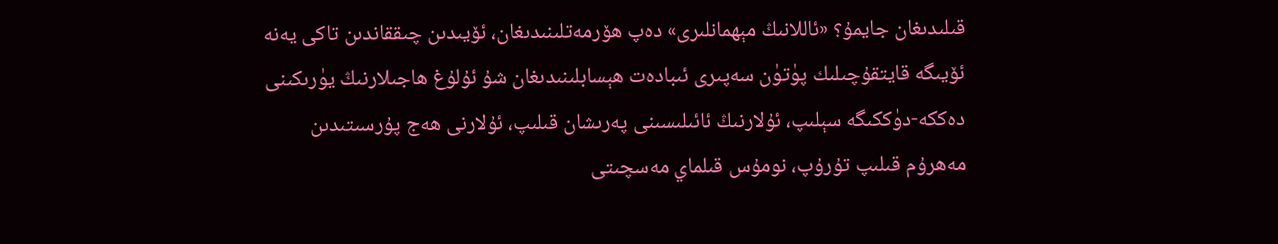قىلىدىغان جايمۇ؟ «ئاللانىڭ مېھمانلىرى» دەپ ھۆرمەتلىنىدىغان، ئۆيىدىن چىققاندىن تاكى يەنە ئۆيىگە قايتقۇچىلىك پۈتۈن سەپىرى ئىبادەت ھېسابلىنىدىغان شۇ ئۇلۇغ ھاجىلارنىڭ يۈرىكىنى دەككە-دۈككىگە سېلىپ، ئۇلارنىڭ ئائىلىسىنى پەرىشان قىلىپ، ئۇلارنى ھەج پۇرسىتىدىن مەھرۇم قىلىپ تۇرۇپ، نومۇس قىلماي مەسچىتى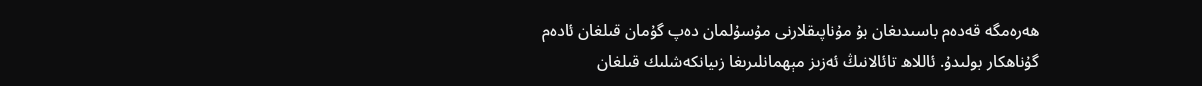ھەرەمگە قەدەم باسىدىغان بۇ مۇناپىقلارنى مۇسۇلمان دەپ گۇمان قىلغان ئادەم گۇناھكار بولىدۇ. ئاللاھ تائالانىڭ ئەزىز مېھمانلىرىغا زىيانكەشلىك قىلغان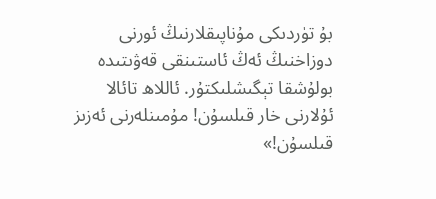بۇ تۈردىكى مۇناپىقلارنىڭ ئورنى دوزاخنىڭ ئەڭ ئاستىنقى قەۋىتىدە بولۇشقا تېگىشلىكتۇر. ئاللاھ تائالا ئۇلارنى خار قىلسۇن! مۇمىنلەرنى ئەزىز قىلسۇن!»